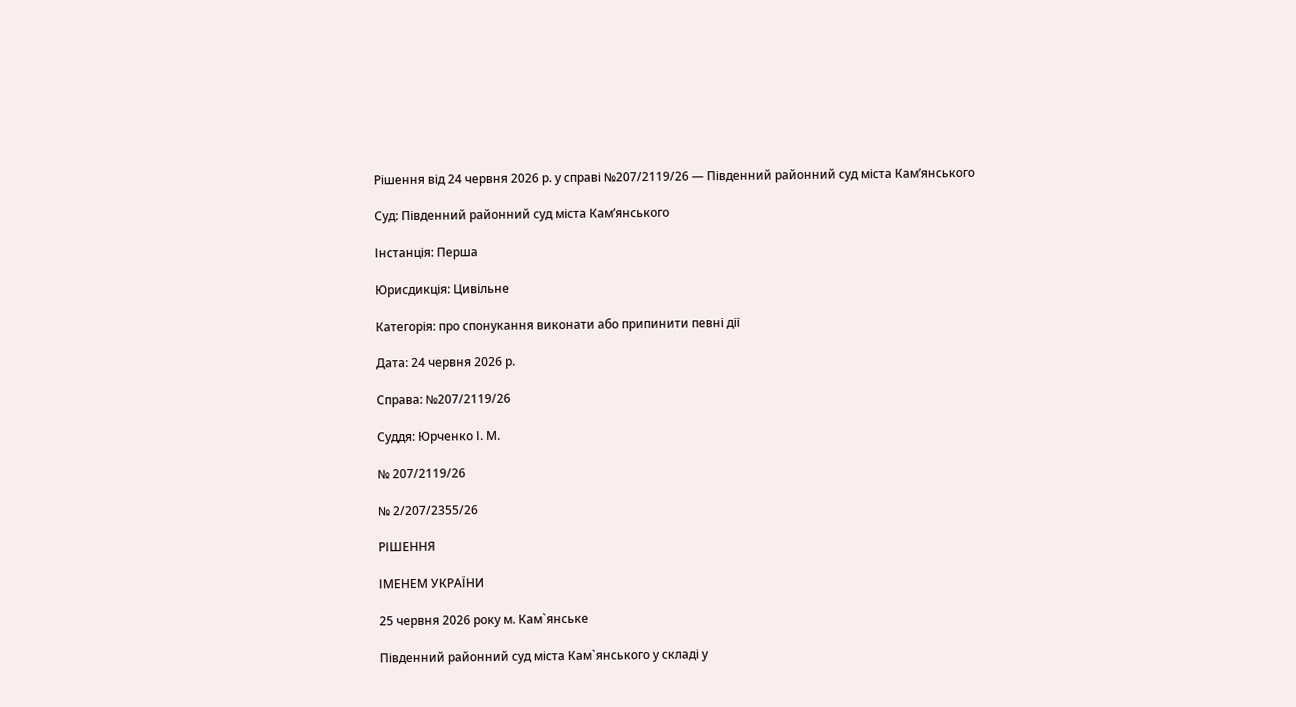Рішення від 24 червня 2026 р. у справі №207/2119/26 — Південний районний суд міста Кам’янського

Суд: Південний районний суд міста Кам’янського

Інстанція: Перша

Юрисдикція: Цивільне

Категорія: про спонукання виконати або припинити певні дії

Дата: 24 червня 2026 р.

Справа: №207/2119/26

Суддя: Юрченко І. М.

№ 207/2119/26

№ 2/207/2355/26

РІШЕННЯ

ІМЕНЕМ УКРАЇНИ

25 червня 2026 року м. Кам`янське

Південний районний суд міста Кам`янського у складі у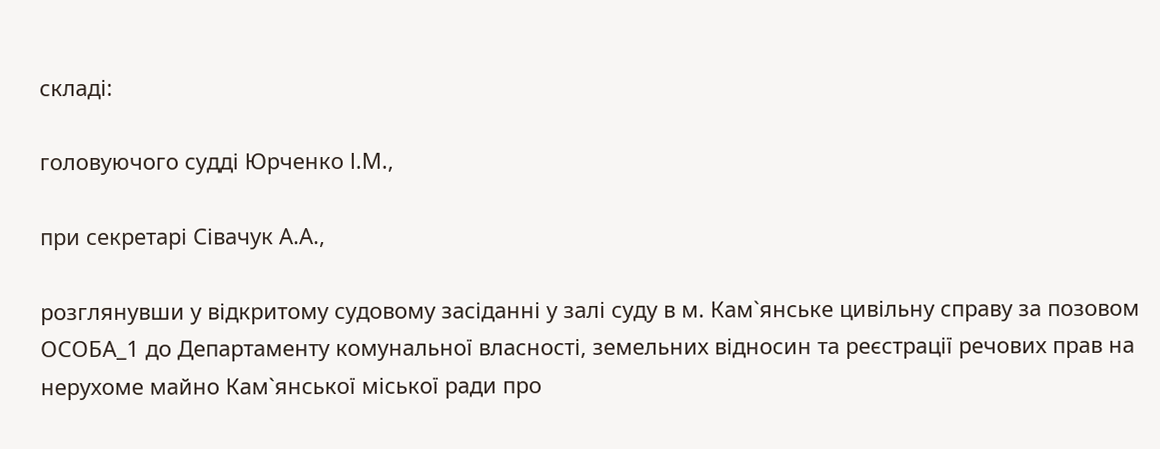складі:

головуючого судді Юрченко І.М.,

при секретарі Сівачук А.А.,

розглянувши у відкритому судовому засіданні у залі суду в м. Кам`янське цивільну справу за позовом ОСОБА_1 до Департаменту комунальної власності, земельних відносин та реєстрації речових прав на нерухоме майно Кам`янської міської ради про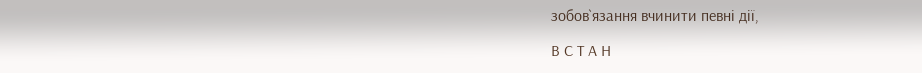зобов`язання вчинити певні дії,

В С Т А Н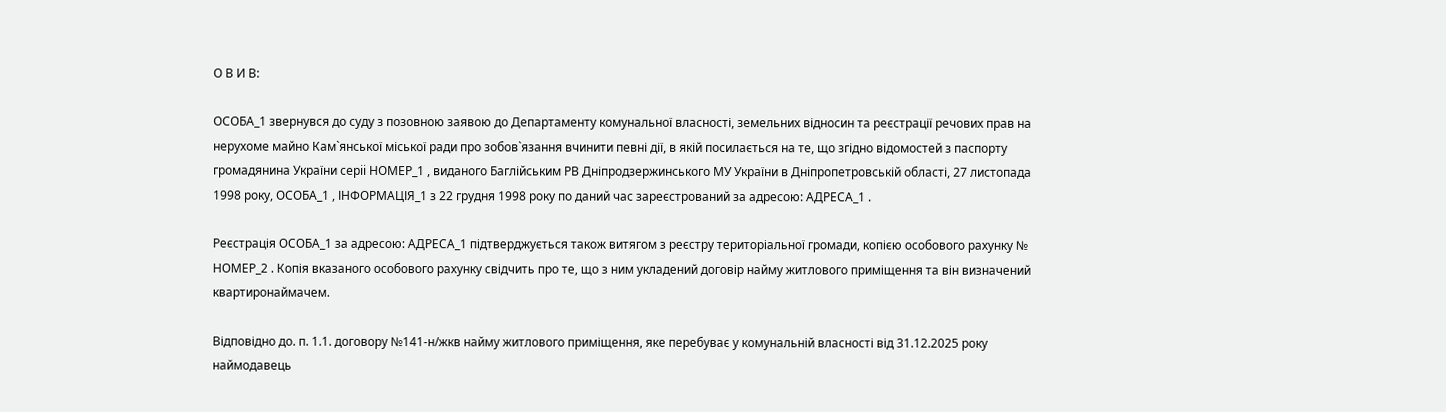О В И В:

ОСОБА_1 звернувся до суду з позовною заявою до Департаменту комунальної власності, земельних відносин та реєстрації речових прав на нерухоме майно Кам`янської міської ради про зобов`язання вчинити певні дії, в якій посилається на те, що згідно відомостей з паспорту громадянина України cepii НОМЕР_1 , виданого Баглійським PB Дніпродзержинського МУ України в Дніпропетровській області, 27 листопада 1998 року, ОСОБА_1 , ІНФОРМАЦІЯ_1 з 22 грудня 1998 року по даний час зареєстрований за адресою: АДРЕСА_1 .

Реєстрація ОСОБА_1 за адресою: АДРЕСА_1 підтверджується також витягом з реєстру територіальної громади, копією особового рахунку № НОМЕР_2 . Копія вказаного особового рахунку свідчить про те, що з ним укладений договір найму житлового приміщення та він визначений квартиронаймачем.

Відповідно до. п. 1.1. договору №141-н/жкв найму житлового приміщення, яке перебуває у комунальній власності від 31.12.2025 року наймодавець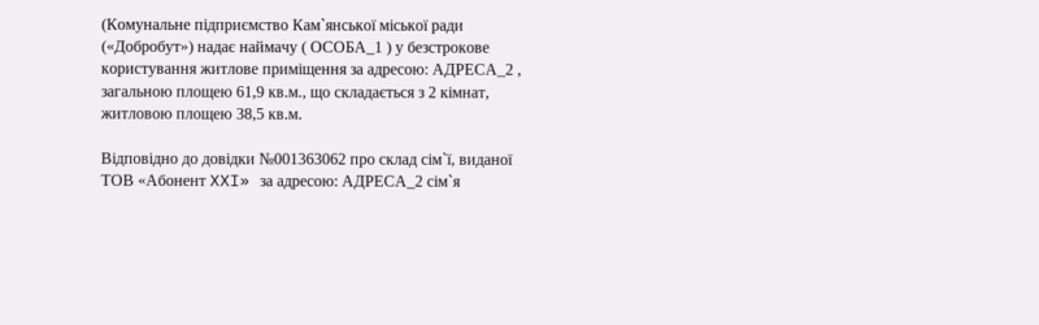(Комунальне підприємство Кам`янської міської ради («Добробут») надає наймачу ( ОСОБА_1 ) у безстрокове користування житлове приміщення за адресою: АДРЕСА_2 , загальною площею 61,9 кв.м., що складається з 2 кімнат, житловою площею 38,5 кв.м.

Відповідно до довідки №001363062 про склад сім`ї, виданої ТОВ «Абонент XXI» за адресою: АДРЕСА_2 сім`я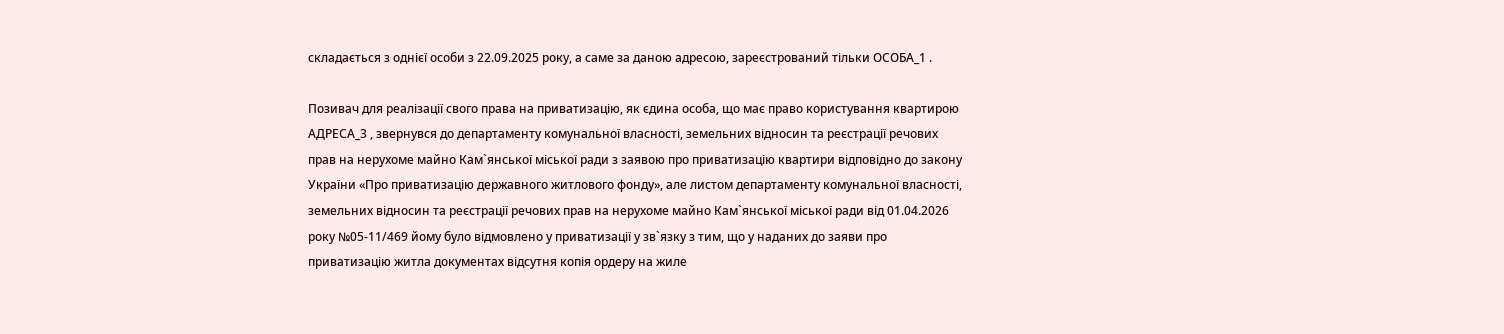складається з однієї особи з 22.09.2025 року, а саме за даною адресою, зареєстрований тільки ОСОБА_1 .

Позивач для реалізації свого права на приватизацію, як єдина особа, що має право користування квартирою АДРЕСА_3 , звернувся до департаменту комунальної власності, земельних відносин та реєстрації речових прав на нерухоме майно Кам`янської міської ради з заявою про приватизацію квартири відповідно до закону України «Про приватизацію державного житлового фонду», але листом департаменту комунальної власності, земельних відносин та реєстрації речових прав на нерухоме майно Кам`янської міської ради від 01.04.2026 року №05-11/469 йому було відмовлено у приватизації у зв`язку з тим, що у наданих до заяви про приватизацію житла документах відсутня копія ордеру на жиле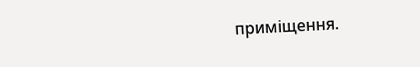приміщення.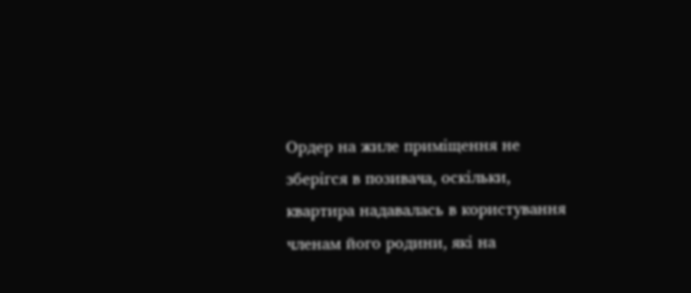Ордер на жиле приміщення не зберігся в позивача, оскільки, квартира надавалась в користування членам його родини, які на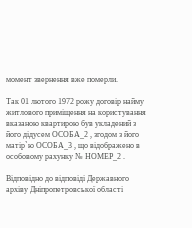момент звернення вже померли.

Так 01 лютого 1972 рожу договір найму житлового приміщення на користування вказаною квартирою був укладений з його дідусем ОСОБА_2 , згодом з його матір`ю ОСОБА_3 , що відображено в особовому рахунку № НОМЕР_2 .

Відповідно до відповіді Державного архіву Дніпропетровської області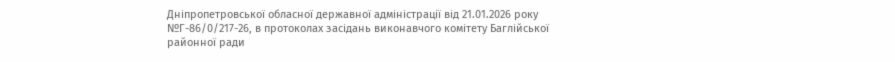Дніпропетровської обласної державної адміністрації від 21.01.2026 року №Г-86/0/217-26, в протоколах засідань виконавчого комітету Баглійської районної ради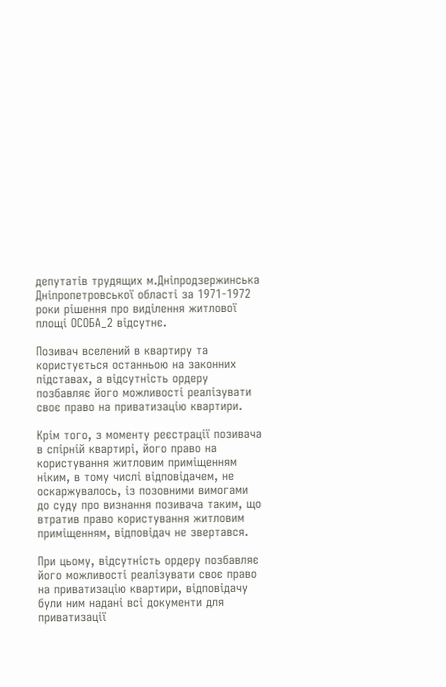депутатів трудящих м.Дніпродзержинська Дніпропетровської області за 1971-1972 роки рішення про виділення житлової площі ОСОБА_2 відсутнє.

Позивач вселений в квартиру та користується останньою на законних підставах, а відсутність ордеру позбавляє його можливості реалізувати своє право на приватизацію квартири.

Крім того, з моменту реєстрації позивача в спірній квартирі, його право на користування житловим приміщенням ніким, в тому числі відповідачем, не оскаржувалось, із позовними вимогами до суду про визнання позивача таким, що втратив право користування житловим приміщенням, відповідач не звертався.

При цьому, відсутність ордеру позбавляє його можливості реалізувати своє право на приватизацію квартири, відповідачу були ним надані всі документи для приватизації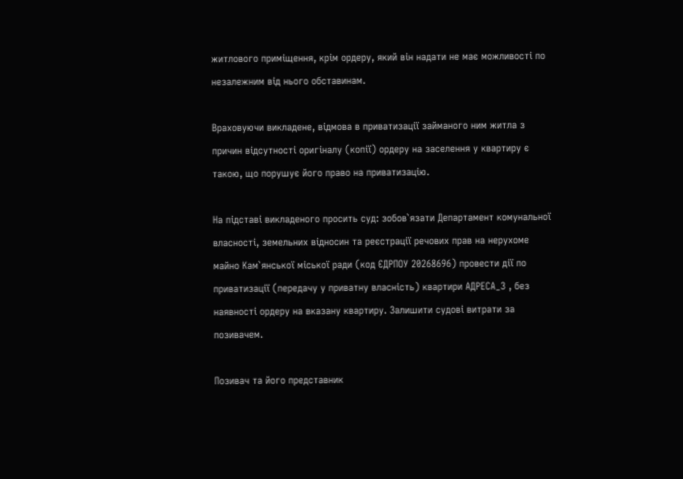житлового приміщення, крім ордеру, який він надати не має можливості по незалежним від нього обставинам.

Враховуючи викладене, відмова в приватизації займаного ним житла з причин відсутності оригіналу (копії) ордеру на заселення у квартиру є такою, що порушує його право на приватизацію.

На підставі викладеного просить суд: зобов`язати Департамент комунальної власності, земельних відносин та реєстрації речових прав на нерухоме майно Кам`янської міської ради (код ЄДРПОУ 20268696) провести дії по приватизації (передачу у приватну власність) квартири АДРЕСА_3 , без наявності ордеру на вказану квартиру. Залишити судові витрати за позивачем.

Позивач та його представник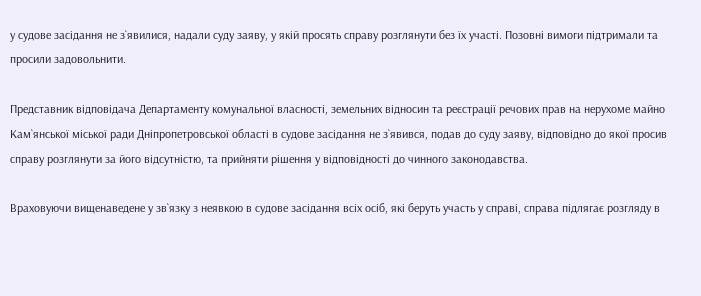у судове засідання не з`явилися, надали суду заяву, у якій просять справу розглянути без їх участі. Позовні вимоги підтримали та просили задовольнити.

Представник відповідача Департаменту комунальної власності, земельних відносин та реєстрації речових прав на нерухоме майно Кам`янської міської ради Дніпропетровської області в судове засідання не з`явився, подав до суду заяву, відповідно до якої просив справу розглянути за його відсутністю, та прийняти рішення у відповідності до чинного законодавства.

Враховуючи вищенаведене у зв`язку з неявкою в судове засідання всіх осіб, які беруть участь у справі, справа підлягає розгляду в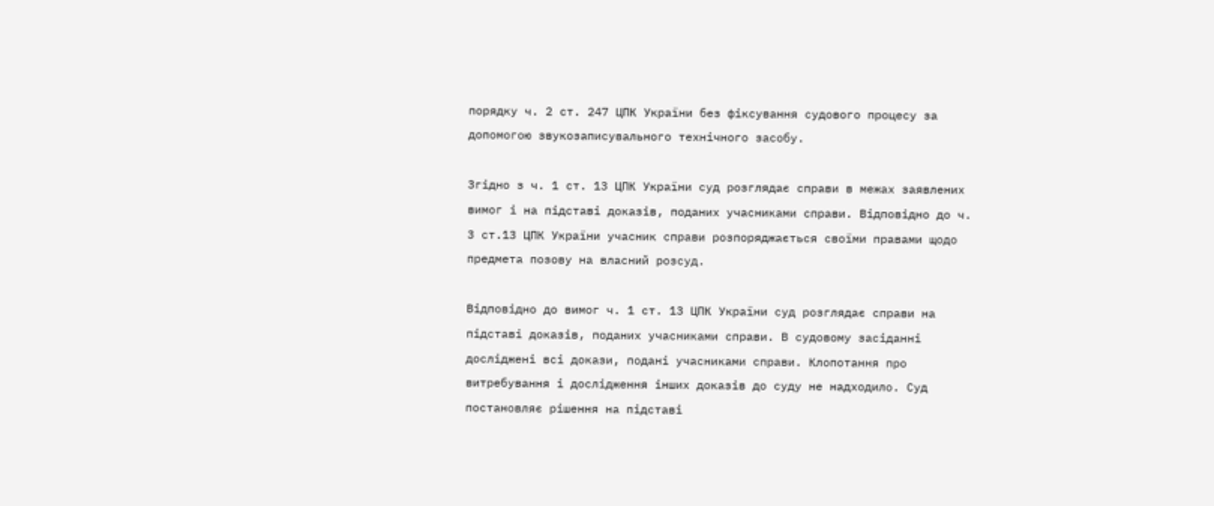порядку ч. 2 ст. 247 ЦПК України без фіксування судового процесу за допомогою звукозаписувального технічного засобу.

Згідно з ч. 1 ст. 13 ЦПК України суд розглядає справи в межах заявлених вимог і на підставі доказів, поданих учасниками справи. Відповідно до ч. 3 ст.13 ЦПК України учасник справи розпоряджається своїми правами щодо предмета позову на власний розсуд.

Відповідно до вимог ч. 1 ст. 13 ЦПК України суд розглядає справи на підставі доказів, поданих учасниками справи. В судовому засіданні досліджені всі докази, подані учасниками справи. Клопотання про витребування і дослідження інших доказів до суду не надходило. Суд постановляє рішення на підставі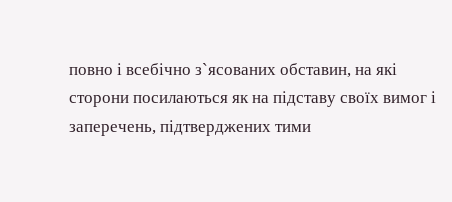повно і всебічно з`ясованих обставин, на які сторони посилаються як на підставу своїх вимог і заперечень, підтверджених тими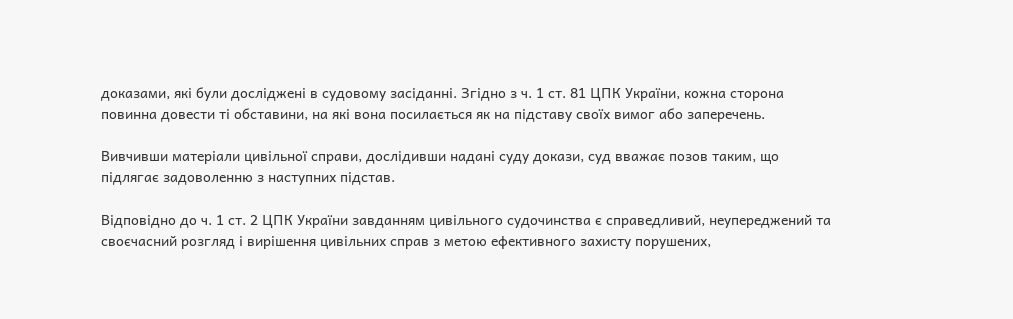доказами, які були досліджені в судовому засіданні. Згідно з ч. 1 ст. 81 ЦПК України, кожна сторона повинна довести ті обставини, на які вона посилається як на підставу своїх вимог або заперечень.

Вивчивши матеріали цивільної справи, дослідивши надані суду докази, суд вважає позов таким, що підлягає задоволенню з наступних підстав.

Відповідно до ч. 1 ст. 2 ЦПК України завданням цивільного судочинства є справедливий, неупереджений та своєчасний розгляд і вирішення цивільних справ з метою ефективного захисту порушених,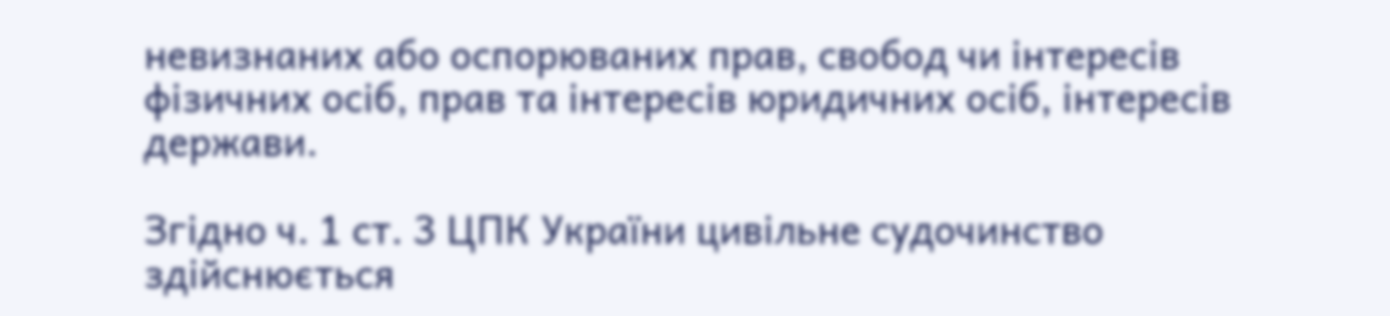невизнаних або оспорюваних прав, свобод чи інтересів фізичних осіб, прав та інтересів юридичних осіб, інтересів держави.

Згідно ч. 1 ст. 3 ЦПК України цивільне судочинство здійснюється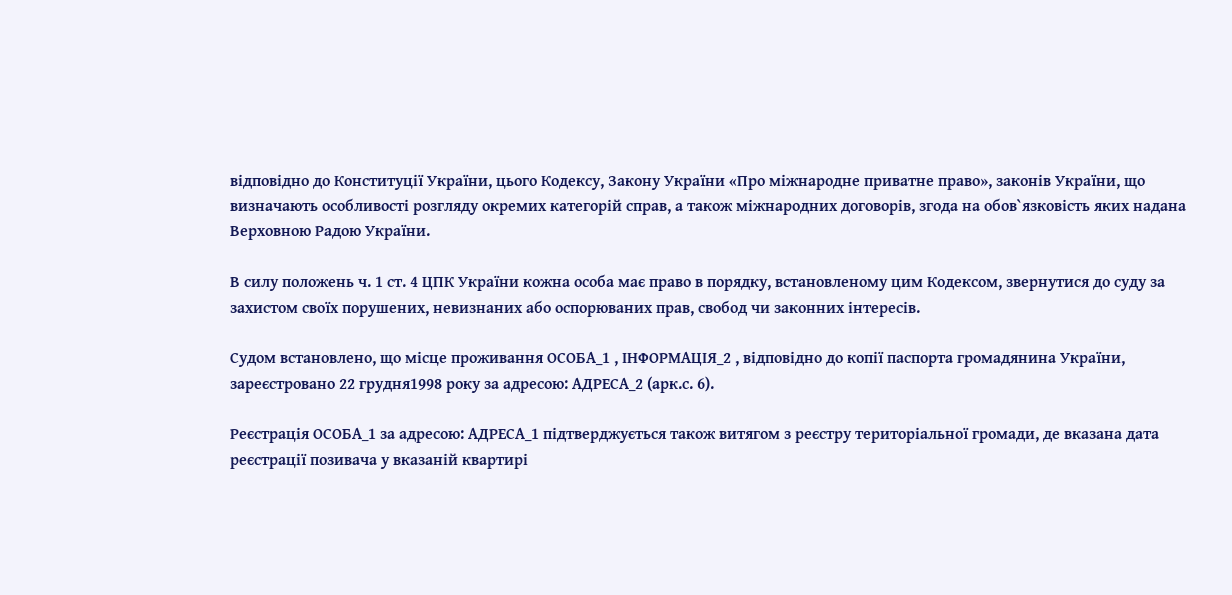відповідно до Конституції України, цього Кодексу, Закону України «Про міжнародне приватне право», законів України, що визначають особливості розгляду окремих категорій справ, а також міжнародних договорів, згода на обов`язковість яких надана Верховною Радою України.

В силу положень ч. 1 ст. 4 ЦПК України кожна особа має право в порядку, встановленому цим Кодексом, звернутися до суду за захистом своїх порушених, невизнаних або оспорюваних прав, свобод чи законних інтересів.

Судом встановлено, що місце проживання ОСОБА_1 , ІНФОРМАЦІЯ_2 , відповідно до копії паспорта громадянина України, зареєстровано 22 грудня1998 року за адресою: АДРЕСА_2 (арк.с. 6).

Реєстрація ОСОБА_1 за адресою: АДРЕСА_1 підтверджується також витягом з реєстру територіальної громади, де вказана дата реєстрації позивача у вказаній квартирі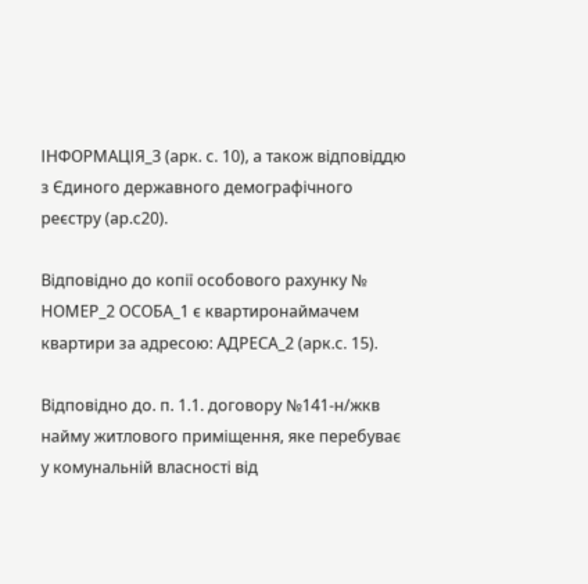ІНФОРМАЦІЯ_3 (арк. с. 10), а також відповіддю з Єдиного державного демографічного реєстру (ар.с20).

Відповідно до копії особового рахунку № НОМЕР_2 ОСОБА_1 є квартиронаймачем квартири за адресою: АДРЕСА_2 (арк.с. 15).

Відповідно до. п. 1.1. договору №141-н/жкв найму житлового приміщення, яке перебуває у комунальній власності від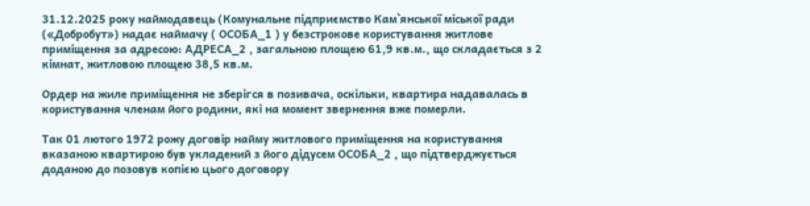31.12.2025 року наймодавець (Комунальне підприємство Кам`янської міської ради («Добробут») надає наймачу ( ОСОБА_1 ) у безстрокове користування житлове приміщення за адресою: АДРЕСА_2 , загальною площею 61,9 кв.м., що складається з 2 кімнат, житловою площею 38,5 кв.м.

Ордер на жиле приміщення не зберігся в позивача, оскільки, квартира надавалась в користування членам його родини, які на момент звернення вже померли.

Так 01 лютого 1972 рожу договір найму житлового приміщення на користування вказаною квартирою був укладений з його дідусем ОСОБА_2 , що підтверджується доданою до позовув копією цього договору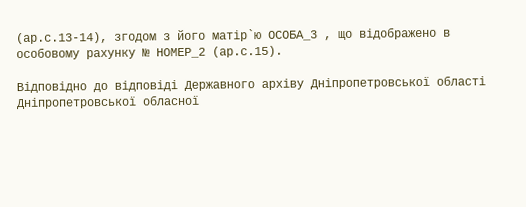(ар.с.13-14), згодом з його матір`ю ОСОБА_3 , що відображено в особовому рахунку № НОМЕР_2 (ар.с.15).

Відповідно до відповіді Державного архіву Дніпропетровської області Дніпропетровської обласної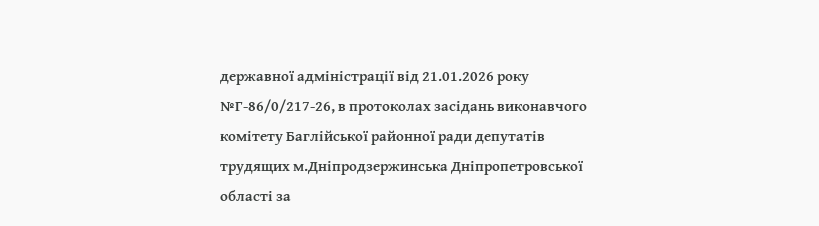державної адміністрації від 21.01.2026 року №Г-86/0/217-26, в протоколах засідань виконавчого комітету Баглійської районної ради депутатів трудящих м.Дніпродзержинська Дніпропетровської області за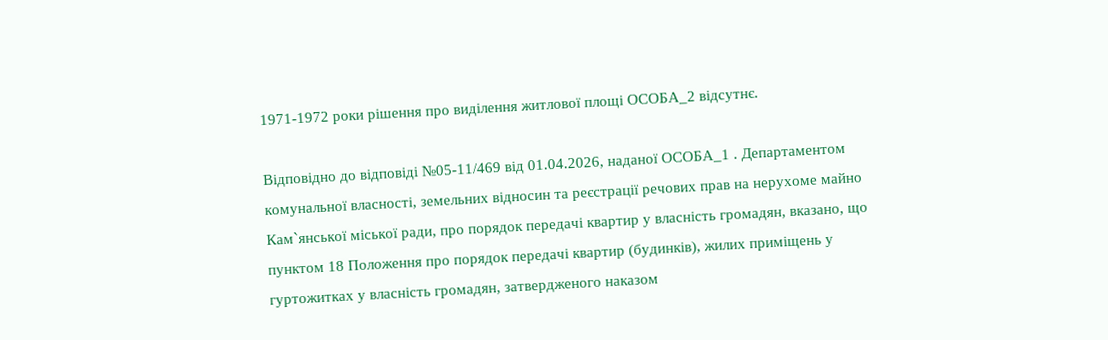1971-1972 роки рішення про виділення житлової площі ОСОБА_2 відсутнє.

Відповідно до відповіді №05-11/469 від 01.04.2026, наданої ОСОБА_1 . Департаментом комунальної власності, земельних відносин та реєстрації речових прав на нерухоме майно Кам`янської міської ради, про порядок передачі квартир у власність громадян, вказано, що пунктом 18 Положення про порядок передачі квартир (будинків), жилих приміщень у гуртожитках у власність громадян, затвердженого наказом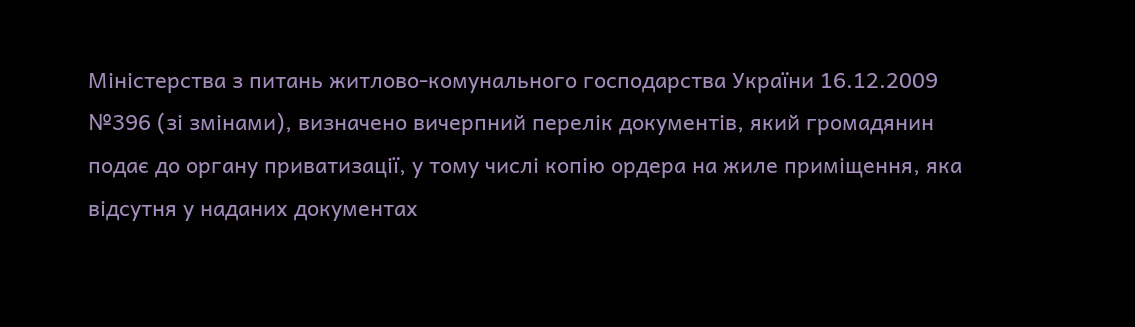Міністерства з питань житлово-комунального господарства України 16.12.2009 №396 (зі змінами), визначено вичерпний перелік документів, який громадянин подає до органу приватизації, у тому числі копію ордера на жиле приміщення, яка відсутня у наданих документах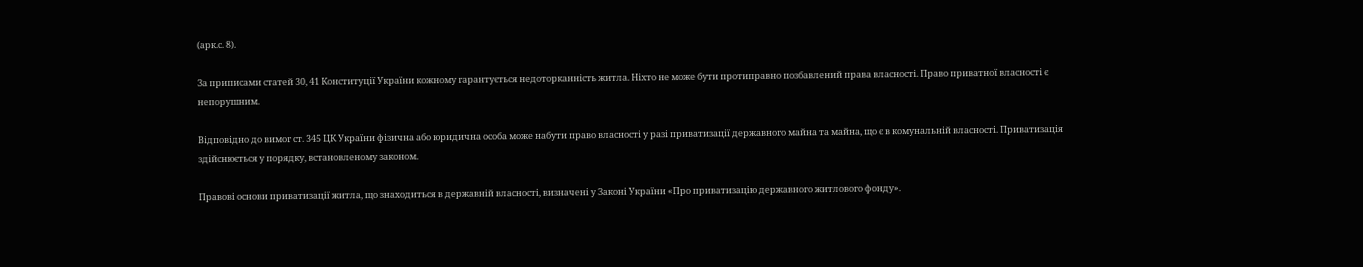(арк.с. 8).

За приписами статей 30, 41 Конституції України кожному гарантується недоторканність житла. Ніхто не може бути протиправно позбавлений права власності. Право приватної власності є непорушним.

Відповідно до вимог ст. 345 ЦК України фізична або юридична особа може набути право власності у разі приватизації державного майна та майна, що є в комунальній власності. Приватизація здійснюється у порядку, встановленому законом.

Правові основи приватизації житла, що знаходиться в державній власності, визначені у Законі України «Про приватизацію державного житлового фонду».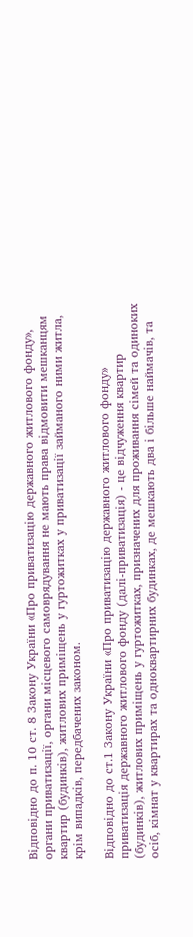Відповідно до п. 10 ст. 8 Закону України «Про приватизацію державного житлового фонду», органи приватизації, органи місцевого самоврядування не мають права відмовити мешканцям квартир (будинків), житлових приміщень у гуртожитках у приватизації займаного ними житла, крім випадків, передбачених законом.

Відповідно до ст.1 Закону України «Про приватизацію державного житлового фонду» приватизація державного житлового фонду (далі-приватизація) - це відчуження квартир (будинків), житлових приміщень у гуртожитках, призначених для проживання сімей та одиноких осіб, кімнат у квартирах та одноквартирних будинках, де мешкають два і більше наймачів, та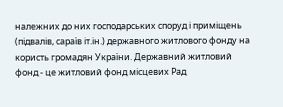належних до них господарських споруд і приміщень (підвалів, сараїв іт.ін.) державного житлового фонду на користь громадян України. Державний житловий фонд - це житловий фонд місцевих Рад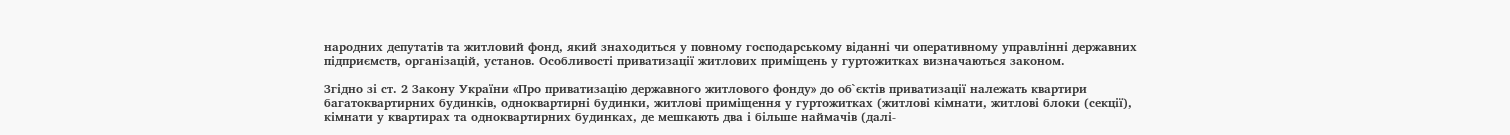народних депутатів та житловий фонд, який знаходиться у повному господарському віданні чи оперативному управлінні державних підприємств, організацій, установ. Особливості приватизації житлових приміщень у гуртожитках визначаються законом.

Згідно зі ст. 2 Закону України «Про приватизацію державного житлового фонду» до об`єктів приватизації належать квартири багатоквартирних будинків, одноквартирні будинки, житлові приміщення у гуртожитках (житлові кімнати, житлові блоки (секції), кімнати у квартирах та одноквартирних будинках, де мешкають два і більше наймачів (далі-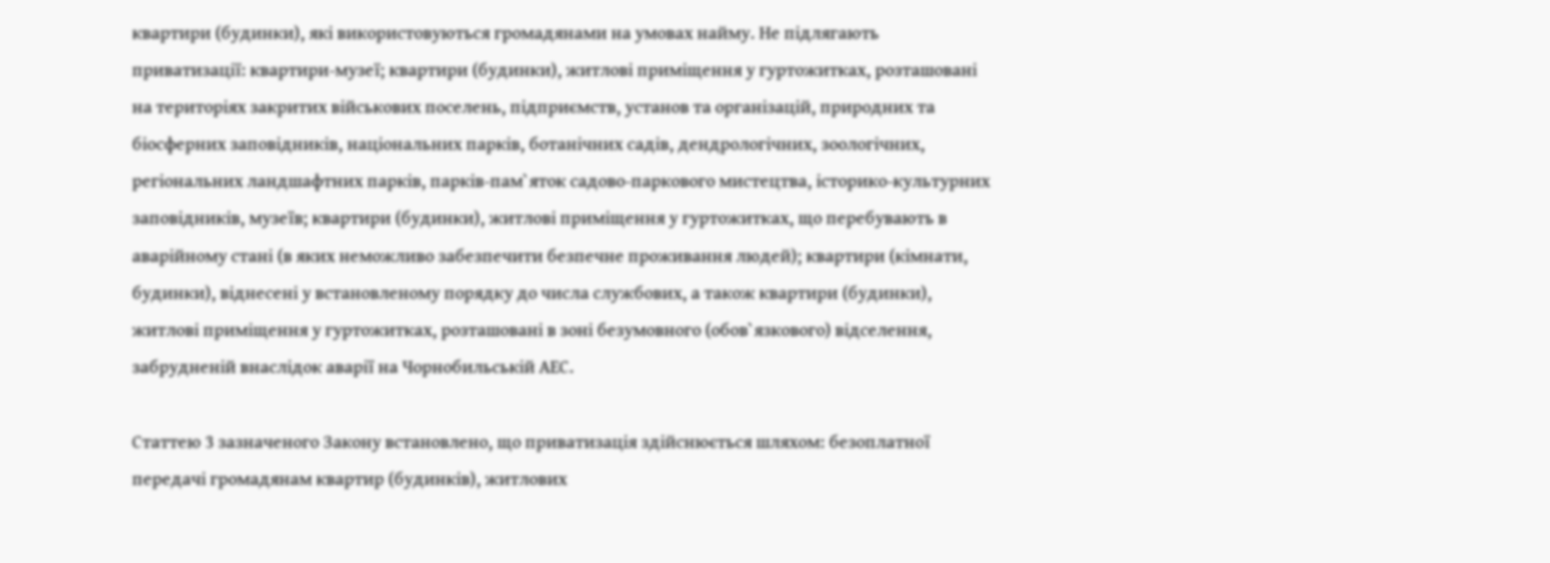квартири (будинки), які використовуються громадянами на умовах найму. Не підлягають приватизації: квартири-музеї; квартири (будинки), житлові приміщення у гуртожитках, розташовані на територіях закритих військових поселень, підприємств, установ та організацій, природних та біосферних заповідників, національних парків, ботанічних садів, дендрологічних, зоологічних, регіональних ландшафтних парків, парків-пам`яток садово-паркового мистецтва, історико-культурних заповідників, музеїв; квартири (будинки), житлові приміщення у гуртожитках, що перебувають в аварійному стані (в яких неможливо забезпечити безпечне проживання людей); квартири (кімнати, будинки), віднесені у встановленому порядку до числа службових, а також квартири (будинки), житлові приміщення у гуртожитках, розташовані в зоні безумовного (обов`язкового) відселення, забрудненій внаслідок аварії на Чорнобильській АЕС.

Статтею 3 зазначеного Закону встановлено, що приватизація здійснюється шляхом: безоплатної передачі громадянам квартир (будинків), житлових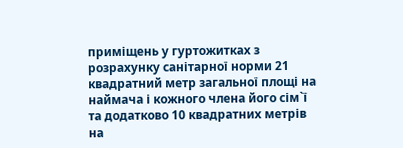приміщень у гуртожитках з розрахунку санітарної норми 21 квадратний метр загальної площі на наймача і кожного члена його сім`ї та додатково 10 квадратних метрів на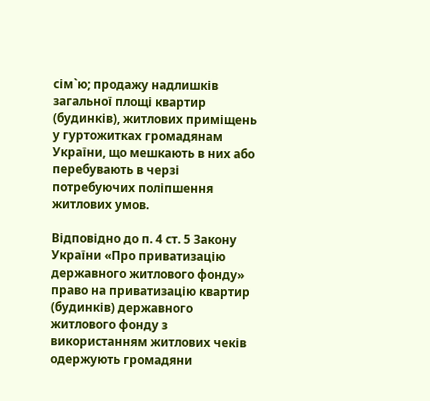сім`ю; продажу надлишків загальної площі квартир (будинків), житлових приміщень у гуртожитках громадянам України, що мешкають в них або перебувають в черзі потребуючих поліпшення житлових умов.

Відповідно до п. 4 ст. 5 Закону України «Про приватизацію державного житлового фонду» право на приватизацію квартир (будинків) державного житлового фонду з використанням житлових чеків одержують громадяни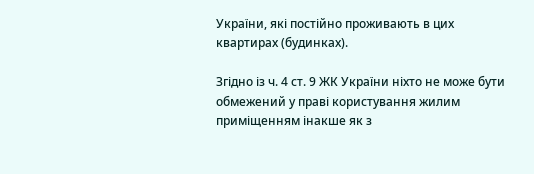України, які постійно проживають в цих квартирах (будинках).

Згідно із ч. 4 ст. 9 ЖК України ніхто не може бути обмежений у праві користування жилим приміщенням інакше як з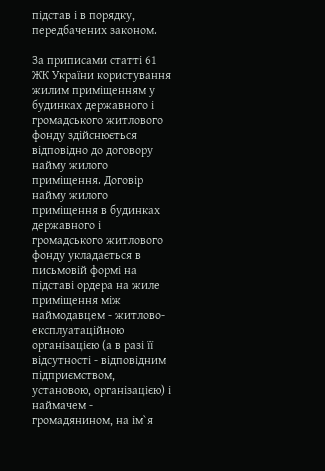підстав і в порядку, передбачених законом.

За приписами статті 61 ЖК України користування жилим приміщенням у будинках державного і громадського житлового фонду здійснюється відповідно до договору найму жилого приміщення. Договір найму жилого приміщення в будинках державного і громадського житлового фонду укладається в письмовій формі на підставі ордера на жиле приміщення між наймодавцем - житлово-експлуатаційною організацією (а в разі її відсутності - відповідним підприємством, установою, організацією) і наймачем - громадянином, на ім`я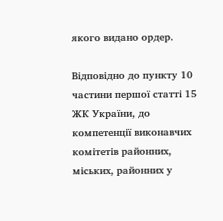якого видано ордер.

Відповідно до пункту 10 частини першої статті 15 ЖК України, до компетенції виконавчих комітетів районних, міських, районних у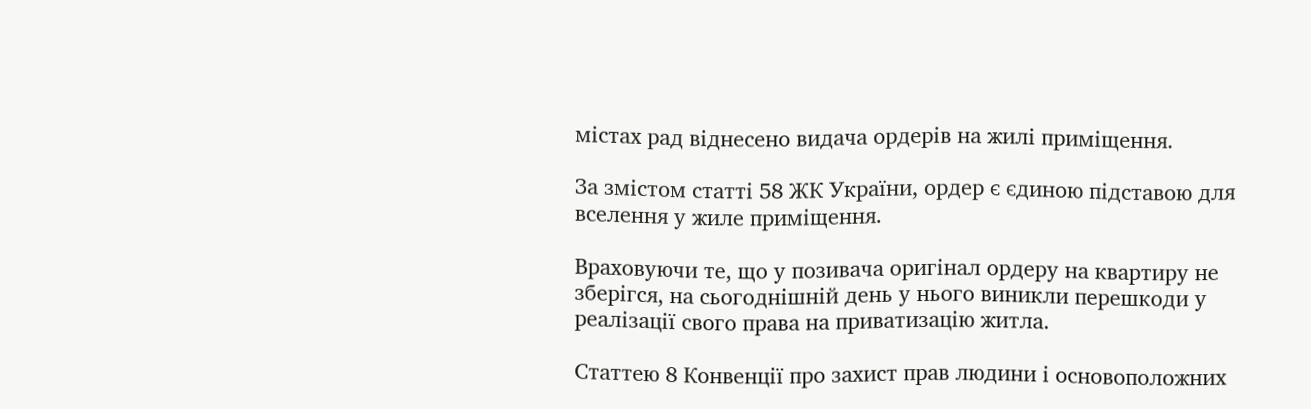містах рад віднесено видача ордерів на жилі приміщення.

За змістом статті 58 ЖК України, ордер є єдиною підставою для вселення у жиле приміщення.

Враховуючи те, що у позивача оригінал ордеру на квартиру не зберігся, на сьогоднішній день у нього виникли перешкоди у реалізації свого права на приватизацію житла.

Статтею 8 Конвенції про захист прав людини і основоположних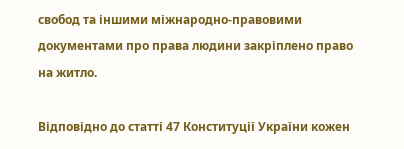свобод та іншими міжнародно-правовими документами про права людини закріплено право на житло.

Відповідно до статті 47 Конституції України кожен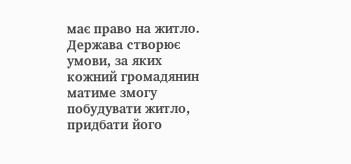має право на житло. Держава створює умови, за яких кожний громадянин матиме змогу побудувати житло, придбати його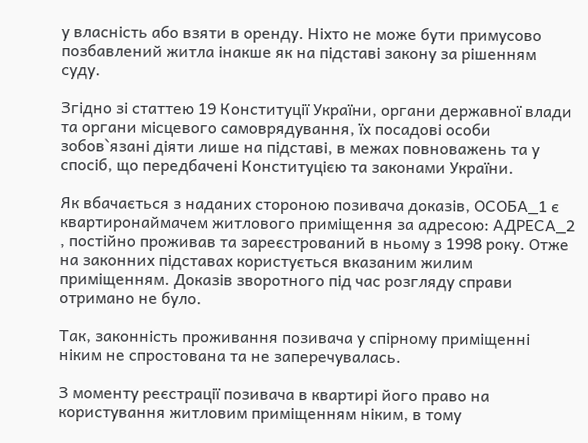у власність або взяти в оренду. Ніхто не може бути примусово позбавлений житла інакше як на підставі закону за рішенням суду.

Згідно зі статтею 19 Конституції України, органи державної влади та органи місцевого самоврядування, їх посадові особи зобов`язані діяти лише на підставі, в межах повноважень та у спосіб, що передбачені Конституцією та законами України.

Як вбачається з наданих стороною позивача доказів, ОСОБА_1 є квартиронаймачем житлового приміщення за адресою: АДРЕСА_2 , постійно проживав та зареєстрований в ньому з 1998 року. Отже на законних підставах користується вказаним жилим приміщенням. Доказів зворотного під час розгляду справи отримано не було.

Так, законність проживання позивача у спірному приміщенні ніким не спростована та не заперечувалась.

З моменту реєстрації позивача в квартирі його право на користування житловим приміщенням ніким, в тому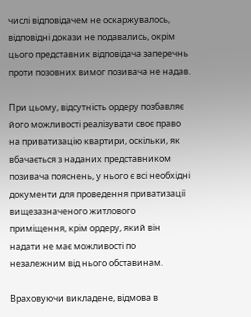числі відповідачем не оскаржувалось, відповідні докази не подавались, окрім цього представник відповідача заперечнь проти позовних вимог позивача не надав.

При цьому, відсутність ордеру позбавляє його можливості реалізувати своє право на приватизацію квартири, оскільки, як вбачається з наданих представником позивача пояснень, у нього є всі необхідні документи для проведення приватизації вищезазначеного житлового приміщення, крім ордеру, який він надати не має можливості по незалежним від нього обставинам.

Враховуючи викладене, відмова в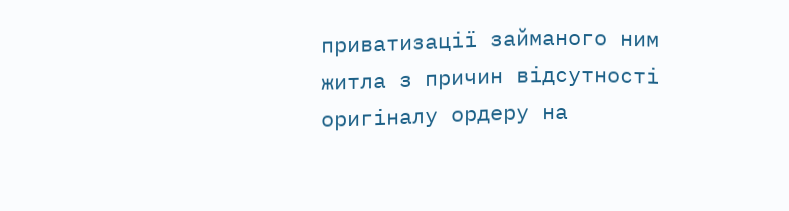приватизації займаного ним житла з причин відсутності оригіналу ордеру на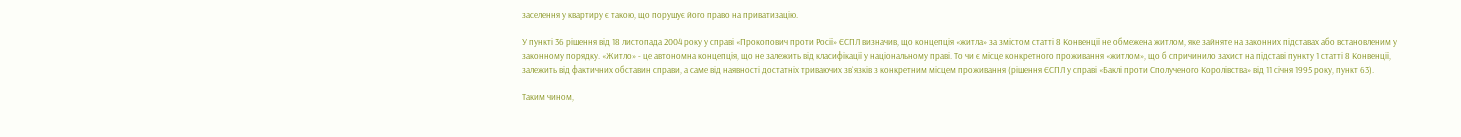заселення у квартиру є такою, що порушує його право на приватизацію.

У пункті 36 рішення від 18 листопада 2004 року у справі «Прокопович проти Росії» ЄСПЛ визначив, що концепція «житла» за змістом статті 8 Конвенції не обмежена житлом, яке зайняте на законних підставах або встановленим у законному порядку. «Житло» - це автономна концепція, що не залежить від класифікації у національному праві. То чи є місце конкретного проживання «житлом», що б спричинило захист на підставі пункту 1 статті 8 Конвенції, залежить від фактичних обставин справи, а саме від наявності достатніх триваючих зв`язків з конкретним місцем проживання (рішення ЄСПЛ у справі «Баклі проти Сполученого Королівства» від 11 січня 1995 року, пункт 63).

Таким чином,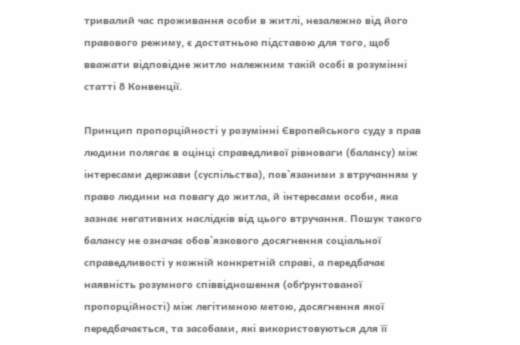тривалий час проживання особи в житлі, незалежно від його правового режиму, є достатньою підставою для того, щоб вважати відповідне житло належним такій особі в розумінні статті 8 Конвенції.

Принцип пропорційності у розумінні Європейського суду з прав людини полягає в оцінці справедливої рівноваги (балансу) між інтересами держави (суспільства), пов`язаними з втручанням у право людини на повагу до житла, й інтересами особи, яка зазнає негативних наслідків від цього втручання. Пошук такого балансу не означає обов`язкового досягнення соціальної справедливості у кожній конкретній справі, а передбачає наявність розумного співвідношення (обґрунтованої пропорційності) між легітимною метою, досягнення якої передбачається, та засобами, які використовуються для її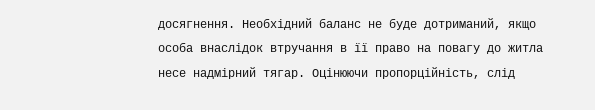досягнення. Необхідний баланс не буде дотриманий, якщо особа внаслідок втручання в її право на повагу до житла несе надмірний тягар. Оцінюючи пропорційність, слід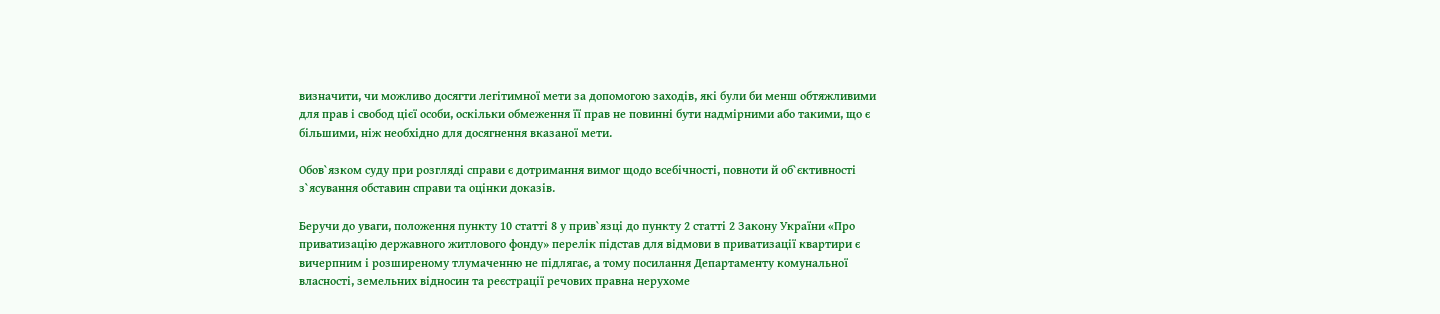визначити, чи можливо досягти легітимної мети за допомогою заходів, які були би менш обтяжливими для прав і свобод цієї особи, оскільки обмеження її прав не повинні бути надмірними або такими, що є більшими, ніж необхідно для досягнення вказаної мети.

Обов`язком суду при розгляді справи є дотримання вимог щодо всебічності, повноти й об`єктивності з`ясування обставин справи та оцінки доказів.

Беручи до уваги, положення пункту 10 статті 8 у прив`язці до пункту 2 статті 2 Закону України «Про приватизацію державного житлового фонду» перелік підстав для відмови в приватизації квартири є вичерпним і розширеному тлумаченню не підлягає, а тому посилання Департаменту комунальної власності, земельних відносин та реєстрації речових правна нерухоме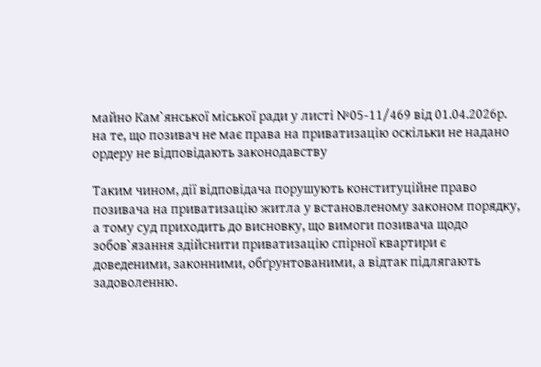майно Кам`янської міської ради у листі №05-11/469 від 01.04.2026р. на те, що позивач не має права на приватизацію оскільки не надано ордеру не відповідають законодавству

Таким чином, дії відповідача порушують конституційне право позивача на приватизацію житла у встановленому законом порядку, а тому суд приходить до висновку, що вимоги позивача щодо зобов`язання здійснити приватизацію спірної квартири є доведеними, законними, обґрунтованими, а відтак підлягають задоволенню.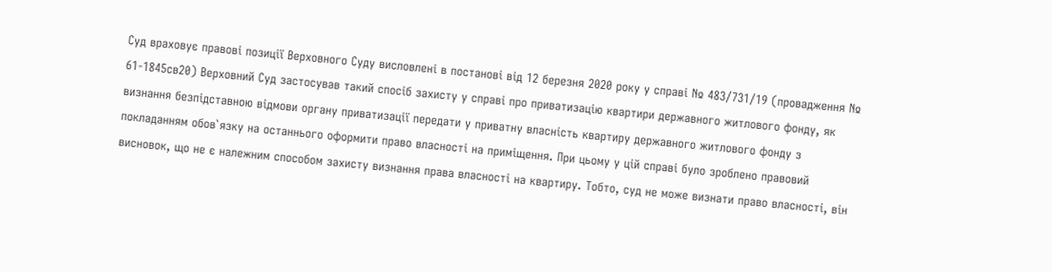Суд враховує правові позиції Верховного Суду висловлені в постанові від 12 березня 2020 року у справі № 483/731/19 (провадження № 61-1845св20) Верховний Суд застосував такий спосіб захисту у справі про приватизацію квартири державного житлового фонду, як визнання безпідставною відмови органу приватизації передати у приватну власність квартиру державного житлового фонду з покладанням обов`язку на останнього оформити право власності на приміщення. При цьому у цій справі було зроблено правовий висновок, що не є належним способом захисту визнання права власності на квартиру. Тобто, суд не може визнати право власності, він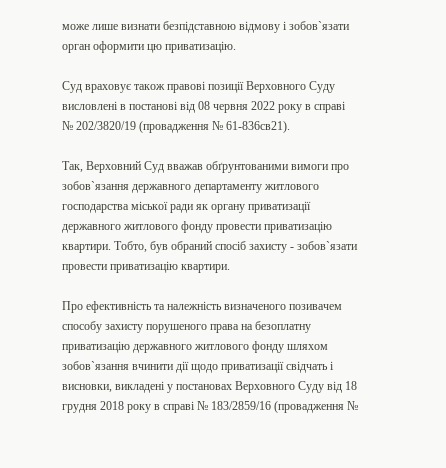може лише визнати безпідставною відмову і зобов`язати орган оформити цю приватизацію.

Суд враховує також правові позиції Верховного Суду висловлені в постанові від 08 червня 2022 року в справі № 202/3820/19 (провадження № 61-836св21).

Так, Верховний Суд вважав обґрунтованими вимоги про зобов`язання державного департаменту житлового господарства міської ради як органу приватизації державного житлового фонду провести приватизацію квартири. Тобто, був обраний спосіб захисту - зобов`язати провести приватизацію квартири.

Про ефективність та належність визначеного позивачем способу захисту порушеного права на безоплатну приватизацію державного житлового фонду шляхом зобов`язання вчинити дії щодо приватизації свідчать і висновки, викладені у постановах Верховного Суду від 18 грудня 2018 року в справі № 183/2859/16 (провадження №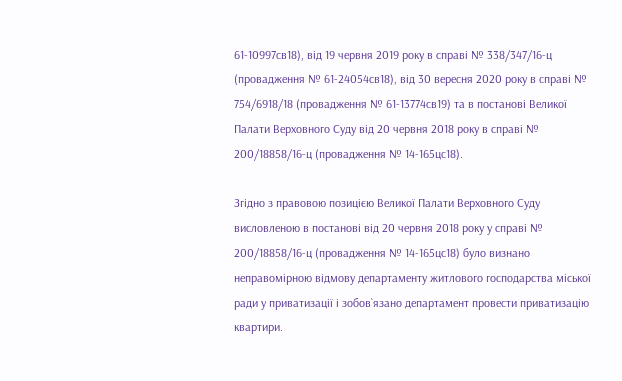61-10997св18), від 19 червня 2019 року в справі № 338/347/16-ц (провадження № 61-24054св18), від 30 вересня 2020 року в справі № 754/6918/18 (провадження № 61-13774св19) та в постанові Великої Палати Верховного Суду від 20 червня 2018 року в справі № 200/18858/16-ц (провадження № 14-165цс18).

Згідно з правовою позицією Великої Палати Верховного Суду висловленою в постанові від 20 червня 2018 року у справі № 200/18858/16-ц (провадження № 14-165цс18) було визнано неправомірною відмову департаменту житлового господарства міської ради у приватизації і зобов`язано департамент провести приватизацію квартири.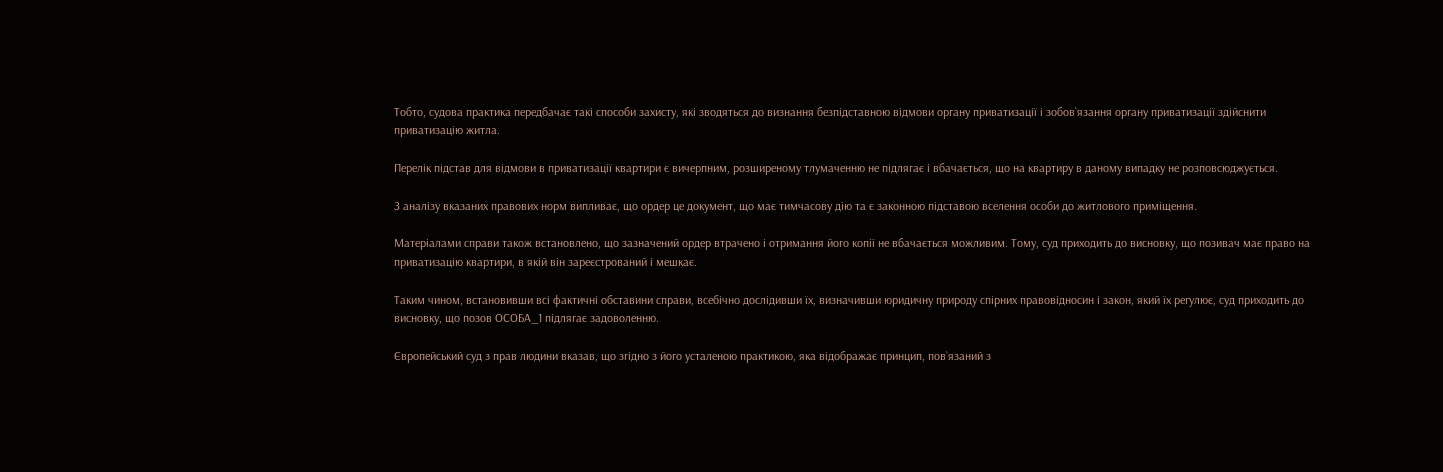Тобто, судова практика передбачає такі способи захисту, які зводяться до визнання безпідставною відмови органу приватизації і зобов`язання органу приватизації здійснити приватизацію житла.

Перелік підстав для відмови в приватизації квартири є вичерпним, розширеному тлумаченню не підлягає і вбачається, що на квартиру в даному випадку не розповсюджується.

З аналізу вказаних правових норм випливає, що ордер це документ, що має тимчасову дію та є законною підставою вселення особи до житлового приміщення.

Матеріалами справи також встановлено, що зазначений ордер втрачено і отримання його копії не вбачається можливим. Тому, суд приходить до висновку, що позивач має право на приватизацію квартири, в якій він зареєстрований і мешкає.

Таким чином, встановивши всі фактичні обставини справи, всебічно дослідивши їх, визначивши юридичну природу спірних правовідносин і закон, який їх регулює, суд приходить до висновку, що позов ОСОБА_1 підлягає задоволенню.

Європейський суд з прав людини вказав, що згідно з його усталеною практикою, яка відображає принцип, пов`язаний з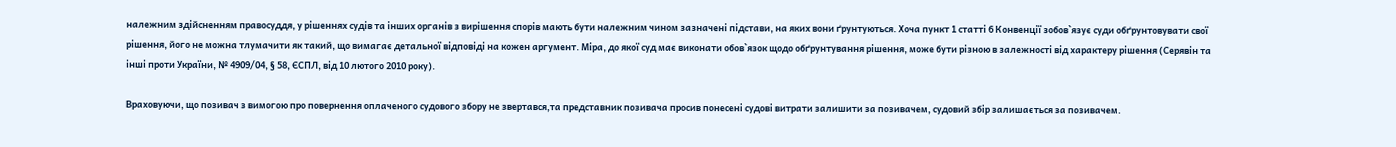належним здійсненням правосуддя, у рішеннях судів та інших органів з вирішення спорів мають бути належним чином зазначені підстави, на яких вони ґрунтуються. Хоча пункт 1 статті 6 Конвенції зобов`язує суди обґрунтовувати свої рішення, його не можна тлумачити як такий, що вимагає детальної відповіді на кожен аргумент. Міра, до якої суд має виконати обов`язок щодо обґрунтування рішення, може бути різною в залежності від характеру рішення (Серявін та інші проти України, № 4909/04, § 58, ЄСПЛ, від 10 лютого 2010 року).

Враховуючи, що позивач з вимогою про повернення оплаченого судового збору не звертався,та представник позивача просив понесені судові витрати залишити за позивачем, судовий збір залишається за позивачем.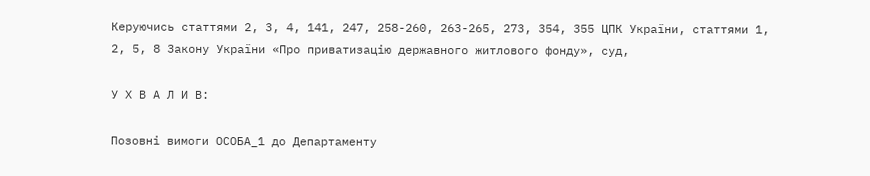Керуючись статтями 2, 3, 4, 141, 247, 258-260, 263-265, 273, 354, 355 ЦПК України, статтями 1, 2, 5, 8 Закону України «Про приватизацію державного житлового фонду», суд,

У Х В А Л И В:

Позовні вимоги ОСОБА_1 до Департаменту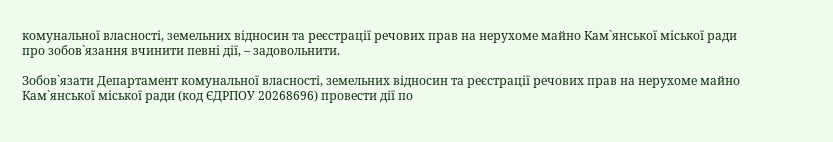комунальної власності, земельних відносин та реєстрації речових прав на нерухоме майно Кам`янської міської ради про зобов`язання вчинити певні дії, – задовольнити.

Зобов`язати Департамент комунальної власності, земельних відносин та реєстрації речових прав на нерухоме майно Кам`янської міської ради (код ЄДРПОУ 20268696) провести дії по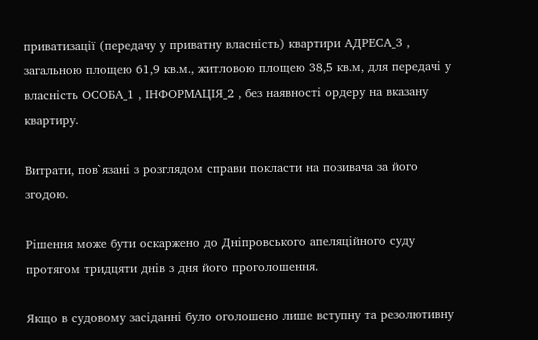приватизації (передачу у приватну власність) квартири АДРЕСА_3 , загальною площею 61,9 кв.м., житловою площею 38,5 кв.м, для передачі у власність ОСОБА_1 , ІНФОРМАЦІЯ_2 , без наявності ордеру на вказану квартиру.

Витрати, пов`язані з розглядом справи покласти на позивача за його згодою.

Рішення може бути оскаржено до Дніпровського апеляційного суду протягом тридцяти днів з дня його проголошення.

Якщо в судовому засіданні було оголошено лише вступну та резолютивну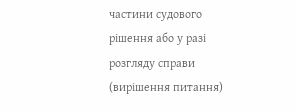частини судового рішення або у разі розгляду справи (вирішення питання)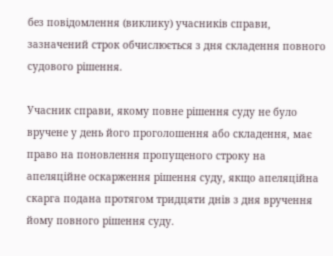без повідомлення (виклику) учасників справи, зазначений строк обчислюється з дня складення повного судового рішення.

Учасник справи, якому повне рішення суду не було вручене у день його проголошення або складення, має право на поновлення пропущеного строку на апеляційне оскарження рішення суду, якщо апеляційна скарга подана протягом тридцяти днів з дня вручення йому повного рішення суду.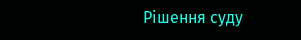Рішення суду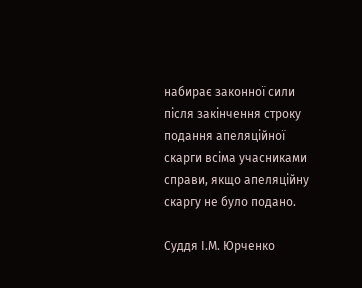набирає законної сили після закінчення строку подання апеляційної скарги всіма учасниками справи, якщо апеляційну скаргу не було подано.

Суддя І.М. Юрченко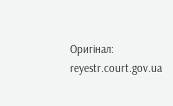Оригінал: reyestr.court.gov.ua